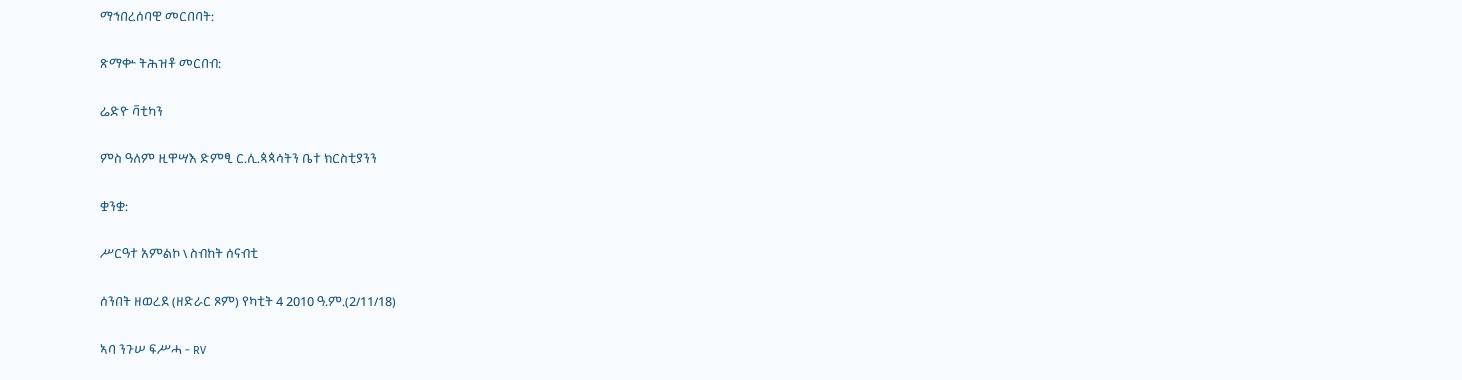ማኅበረሰባዊ መርበባት:

ጽማቍ ትሕዝቶ መርበብ:

ሬድዮ ቫቲካን

ምስ ዓለም ዚዋሣእ ድምፂ ር.ሊ.ጳጳሳትን ቤተ ክርስቲያንን

ቋንቋ:

ሥርዓተ አምልኮ \ ስብከት ሰናብቲ

ሰንበት ዘወረደ (ዘድራር ጾም) የካቲት 4 2010 ዓ.ም.(2/11/18)

ኣባ ንጉሠ ፍሥሓ - RV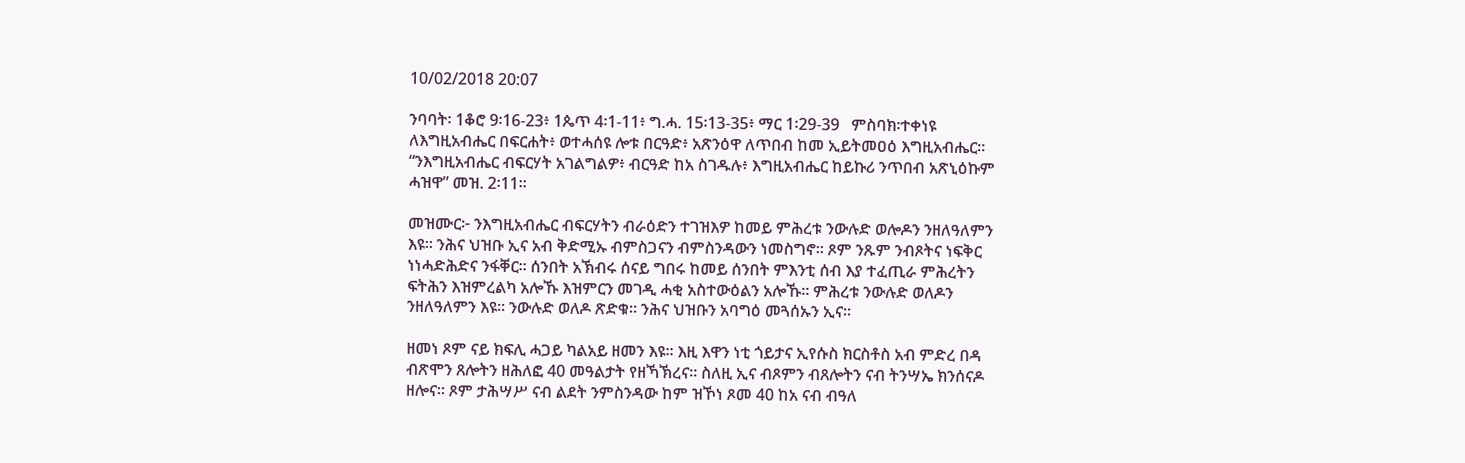10/02/2018 20:07

ንባባት፡ 1ቆሮ 9፡16-23፥ 1ጴጥ 4፡1-11፥ ግ.ሓ. 15፡13-35፥ ማር 1፡29-39   ምስባክ፡ተቀነዩ ለእግዚአብሔር በፍርሐት፥ ወተሓሰዩ ሎቱ በርዓድ፥ አጽንዕዋ ለጥበብ ከመ ኢይትመዐዕ እግዚአብሔር። “ንእግዚአብሔር ብፍርሃት አገልግልዎ፥ ብርዓድ ከአ ስገዱሉ፥ እግዚአብሔር ከይኩሪ ንጥበብ አጽኒዕኩም ሓዝዋ” መዝ. 2፡11።

መዝሙር፦ ንእግዚአብሔር ብፍርሃትን ብራዕድን ተገዝእዎ ከመይ ምሕረቱ ንውሉድ ወሎዶን ንዘለዓለምን እዩ። ንሕና ህዝቡ ኢና አብ ቅድሚኡ ብምስጋናን ብምስንዳውን ነመስግኖ። ጾም ንጹም ንብጾትና ነፍቅር ነነሓድሕድና ንፋቐር። ሰንበት አኽብሩ ሰናይ ግበሩ ከመይ ሰንበት ምእንቲ ሰብ እያ ተፈጢራ ምሕረትን ፍትሕን እዝምረልካ አሎኹ እዝምርን መገዲ ሓቂ አስተውዕልን አሎኹ። ምሕረቱ ንውሉድ ወለዶን ንዘለዓለምን እዩ። ንውሉድ ወለዶ ጽድቁ። ንሕና ህዝቡን አባግዕ መጓሰኡን ኢና።

ዘመነ ጾም ናይ ክፍሊ ሓጋይ ካልአይ ዘመን እዩ። እዚ እዋን ነቲ ጎይታና ኢየሱስ ክርስቶስ አብ ምድረ በዳ ብጽሞን ጸሎትን ዘሕለፎ 40 መዓልታት የዘኻኽረና። ስለዚ ኢና ብጾምን ብጸሎትን ናብ ትንሣኤ ክንሰናዶ ዘሎና። ጾም ታሕሣሥ ናብ ልደት ንምስንዳው ከም ዝኾነ ጾመ 40 ከአ ናብ ብዓለ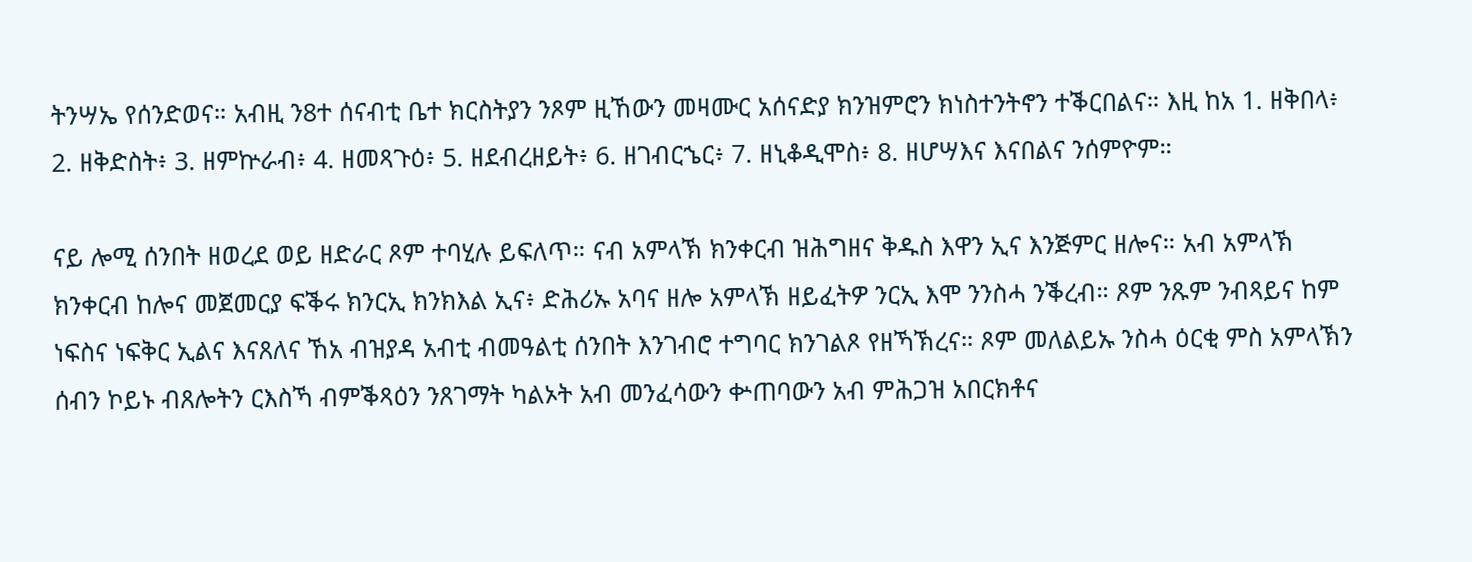ትንሣኤ የሰንድወና። አብዚ ን8ተ ሰናብቲ ቤተ ክርስትያን ንጾም ዚኸውን መዛሙር አሰናድያ ክንዝምሮን ክነስተንትኖን ተቕርበልና። እዚ ከአ 1. ዘቅበላ፥ 2. ዘቅድስት፥ 3. ዘምኵራብ፥ 4. ዘመጻጉዕ፥ 5. ዘደብረዘይት፥ 6. ዘገብርኄር፥ 7. ዘኒቆዲሞስ፥ 8. ዘሆሣእና እናበልና ንሰምዮም።

ናይ ሎሚ ሰንበት ዘወረደ ወይ ዘድራር ጾም ተባሂሉ ይፍለጥ። ናብ አምላኽ ክንቀርብ ዝሕግዘና ቅዱስ እዋን ኢና እንጅምር ዘሎና። አብ አምላኽ ክንቀርብ ከሎና መጀመርያ ፍቕሩ ክንርኢ ክንክእል ኢና፥ ድሕሪኡ አባና ዘሎ አምላኽ ዘይፈትዎ ንርኢ እሞ ንንስሓ ንቕረብ። ጾም ንጹም ንብጻይና ከም ነፍስና ነፍቅር ኢልና እናጸለና ኸአ ብዝያዳ አብቲ ብመዓልቲ ሰንበት እንገብሮ ተግባር ክንገልጾ የዘኻኽረና። ጾም መለልይኡ ንስሓ ዕርቂ ምስ አምላኽን ሰብን ኮይኑ ብጸሎትን ርእስኻ ብምቕጻዕን ንጸገማት ካልኦት አብ መንፈሳውን ቍጠባውን አብ ምሕጋዝ አበርክቶና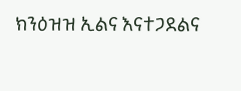ክንዕዝዝ ኢልና እናተጋደልና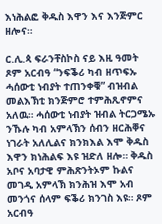እነሕልፎ ቅዱስ እዋን እና እንጅምር ዘሎና።

ር.ሊ.ጳ ፍራንቸስኮስ ናይ እዚ ዓመት ጾም አርብዓ “ንፍቕሪ ካብ ዘጥፍኡ ሓሰውቲ ነብያት ተጠንቀቑ” ብዝብል መልእኽቲ ክንጅምሮ ተምሕጺኖምና አለዉ። ሓሰውቲ ነብያት ዝብል ትርጋሜኡ ንኹሉ ካብ አምላኽን ሰብን ዘርሕቐና ነገራት አለሊልና ክንክእል እሞ ቅዱስ እዋን ክነሕልፍ እዩ ዝድለ ዘሎ። ቅዱስ አቦና አባታዊ ምሕጽንትኦም ኩልና መገዲ አምላኽ ክንሕዝ እሞ አብ መንጎና ሰላም ፍቕሪ ክንገስ እዩ። ጾም አርብዓ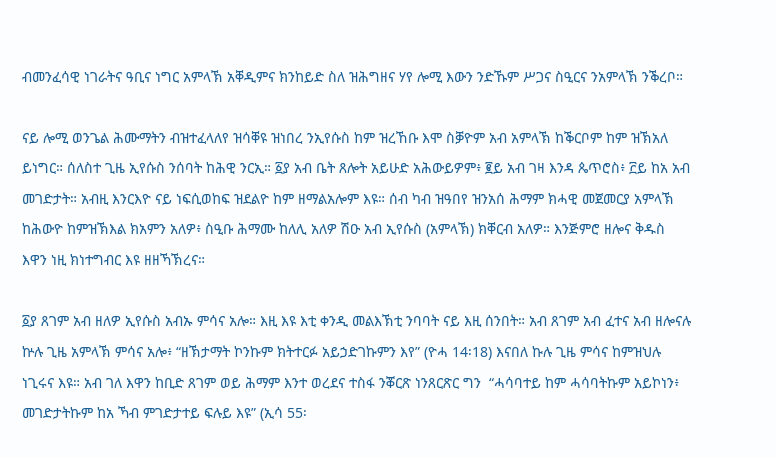ብመንፈሳዊ ነገራትና ዓቢና ነግር አምላኽ አቐዲምና ክንከይድ ስለ ዝሕግዘና ሃየ ሎሚ እውን ንድኹም ሥጋና ስዒርና ንአምላኽ ንቕረቦ።

ናይ ሎሚ ወንጌል ሕሙማትን ብዝተፈላለየ ዝሳቐዩ ዝነበረ ንኢየሱስ ከም ዝረኸቡ እሞ ስቓዮም አብ አምላኽ ከቕርቦም ከም ዝኽአለ ይነግር። ሰለስተ ጊዜ ኢየሱስ ንሰባት ከሕዊ ንርኢ። ፩ያ አብ ቤት ጸሎት አይሁድ አሕውይዎም፥ ፪ይ አብ ገዛ እንዳ ጴጥሮስ፥ ፫ይ ከአ አብ መገድታት። አብዚ እንርእዮ ናይ ነፍሲወከፍ ዝደልዮ ከም ዘማልአሎም እዩ። ሰብ ካብ ዝዓበየ ዝንአሰ ሕማም ክሓዊ መጀመርያ አምላኽ ከሕውዮ ከምዝኽእል ክአምን አለዎ፥ ስዒቡ ሕማሙ ከለሊ አለዎ ሽዑ አብ ኢየሱስ (አምላኽ) ክቐርብ አለዎ። እንጅምሮ ዘሎና ቅዱስ እዋን ነዚ ክነተግብር እዩ ዘዘኻኽረና።

፩ያ ጸገም አብ ዘለዎ ኢየሱስ አብኡ ምሳና አሎ። እዚ እዩ እቲ ቀንዲ መልእኽቲ ንባባት ናይ እዚ ሰንበት። አብ ጸገም አብ ፈተና አብ ዘሎናሉ ኵሉ ጊዜ አምላኽ ምሳና አሎ፥ “ዘኽታማት ኮንኩም ክትተርፉ አይኃድገኩምን እየ” (ዮሓ 14፡18) እናበለ ኩሉ ጊዜ ምሳና ከምዝህሉ ነጊሩና እዩ። አብ ገለ እዋን ከቢድ ጸገም ወይ ሕማም እንተ ወረደና ተስፋ ንቖርጽ ነንጸርጽር ግን  “ሓሳባተይ ከም ሓሳባትኩም አይኮነን፥ መገድታትኩም ከአ ኻብ ምገድታተይ ፍሉይ እዩ” (ኢሳ 55፡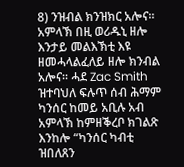8) ንዝብል ክንዝክር አሎና። አምላኽ በዚ ወሪዱኒ ዘሎ እንታይ መልእኽቲ እዩ ዘመሓላልፈለይ ዘሎ ክንብል አሎና። ሓደ Zac Smith ዝተባህለ ፍሉጥ ሰብ ሕማም ካንሰር ከመይ አቢሉ አብ አምላኽ ከምዘቕረቦ ክገልጽ እንከሎ “ካንሰር ካብቲ ዝበለጸን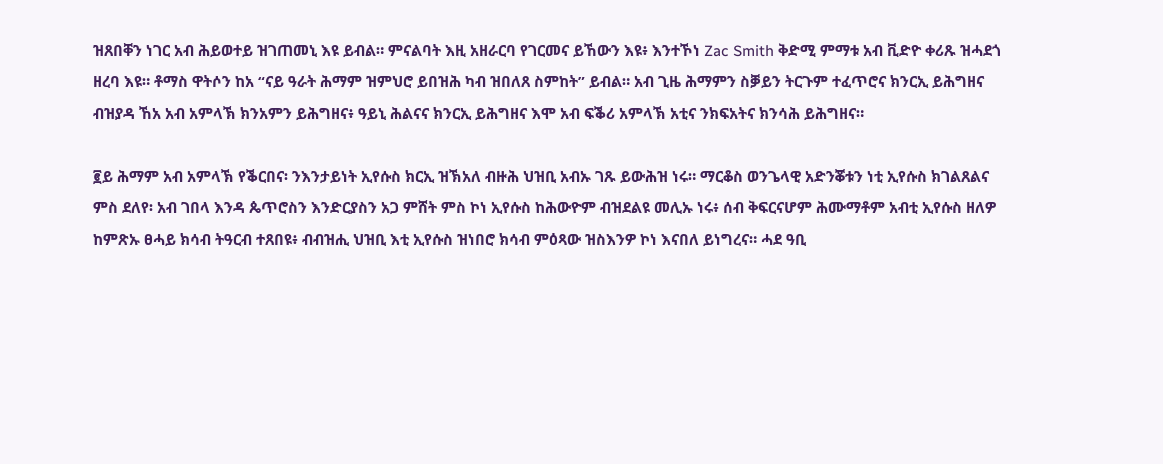ዝጸበቐን ነገር አብ ሕይወተይ ዝገጠመኒ እዩ ይብል። ምናልባት እዚ አዘራርባ የገርመና ይኸውን እዩ፥ እንተኾነ Zac Smith ቅድሚ ምማቱ አብ ቪድዮ ቀሪጹ ዝሓደጎ ዘረባ እዩ። ቶማስ ዋትሶን ከአ “ናይ ዓራት ሕማም ዝምህሮ ይበዝሕ ካብ ዝበለጸ ስምከት” ይብል። አብ ጊዜ ሕማምን ስቓይን ትርጉም ተፈጥሮና ክንርኢ ይሕግዘና ብዝያዳ ኸአ አብ አምላኽ ክንአምን ይሕግዘና፥ ዓይኒ ሕልናና ክንርኢ ይሕግዘና እሞ አብ ፍቕሪ አምላኽ አቲና ንክፍአትና ክንሳሕ ይሕግዘና።

፪ይ ሕማም አብ አምላኽ የቕርበና፡ ንእንታይነት ኢየሱስ ክርኢ ዝኽአለ ብዙሕ ህዝቢ አብኡ ገጹ ይውሕዝ ነሩ። ማርቆስ ወንጌላዊ አድንቖቱን ነቲ ኢየሱስ ክገልጸልና ምስ ደለየ፡ አብ ገበላ እንዳ ጴጥሮስን እንድርያስን አጋ ምሸት ምስ ኮነ ኢየሱስ ከሕውዮም ብዝደልዩ መሊኡ ነሩ፥ ሰብ ቅፍርናሆም ሕሙማቶም አብቲ ኢየሱስ ዘለዎ ከምጽኡ ፀሓይ ክሳብ ትዓርብ ተጸበዩ፥ ብብዝሒ ህዝቢ እቲ ኢየሱስ ዝነበሮ ክሳብ ምዕጻው ዝስእንዎ ኮነ እናበለ ይነግረና። ሓደ ዓቢ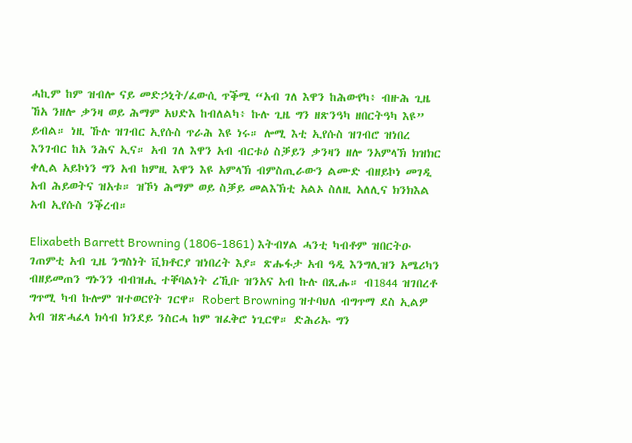ሓኪም ከም ዝብሎ ናይ መድኃኒት/ፈውሲ ጥቕሚ “አብ ገለ እዋን ከሕውየካ፥ ብዙሕ ጊዜ ኸአ ንዘሎ ቃንዛ ወይ ሕማም አህድእ ከብለልካ፥ ኩሉ ጊዜ ግን ዘጽንዓካ ዘበርትዓካ እዩ” ይብል። ነዚ ኹሉ ዝገብር ኢየሱስ ጥራሕ እዩ ነሩ። ሎሚ እቲ ኢየሱስ ዝገብሮ ዝነበረ እንገብር ከአ ንሕና ኢና። አብ ገለ እዋን አብ ብርቱዕ ስቓይን ቃንዛን ዘሎ ንአምላኽ ክዝክር ቀሊል አይኮነን ግን አብ ከምዚ እዋን እዩ አምላኽ ብምስጢራውን ልሙድ ብዘይኮነ መገዲ አብ ሕይወትና ዝአቱ። ዝኾነ ሕማም ወይ ስቓይ መልእኽቲ አልኦ ስለዚ አለሊና ክንክእል አብ ኢየሱስ ንቕረብ።

Elixabeth Barrett Browning (1806-1861) እትብሃል ሓንቲ ካብቶም ዝበርትዑ ገጠምቲ አብ ጊዜ ንግስነት ቪክቶርያ ዝነበረት እያ። ጽሑፋታ አብ ዓዲ እንግሊዝን አሜሪካን ብዘይመጠን ግኑንን ብብዝሒ ተቐባልነት ረኺቡ ዝንአና አብ ኩሉ በጺሑ። ብ1844 ዝገበረቶ ግጥሚ ካብ ኩሎም ዝተወርየት ገርዋ። Robert Browning ዝተባህለ ብግጥማ ደስ ኢልዎ አብ ዝጽሓፈላ ክሳብ ክንደይ ንስርሓ ከም ዝፈቅሮ ነጊርዋ። ድሕሪኡ ግን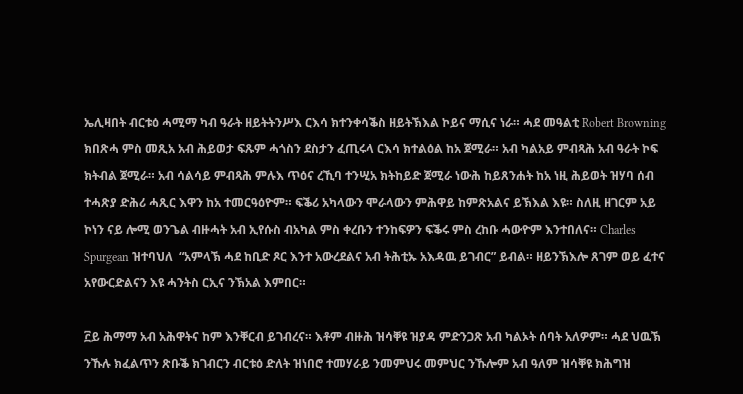ኤሊዛበት ብርቱዕ ሓሚማ ካብ ዓራት ዘይትትንሥእ ርእሳ ክተንቀሳቕስ ዘይትኽእል ኮይና ማሲና ነራ። ሓደ መዓልቲ Robert Browning ክበጽሓ ምስ መጺአ አብ ሕይወታ ፍጹም ሓጎስን ደስታን ፈጢሩላ ርእሳ ክተልዕል ከአ ጀሚራ። አብ ካልአይ ምብጻሕ አብ ዓራት ኮፍ ክትብል ጀሚራ። አብ ሳልሳይ ምብጻሕ ምሉእ ጥዕና ረኺባ ተንሢአ ክትከይድ ጀሚራ ነውሕ ከይጸንሐት ከአ ነዚ ሕይወት ዝሃባ ሰብ ተሓጽያ ድሕሪ ሓጺር እዋን ከአ ተመርዓዕዮም። ፍቕሪ አካላውን ሞራላውን ምሕዋይ ከምጽአልና ይኽእል እዩ። ስለዚ ዘገርም አይ ኮነን ናይ ሎሚ ወንጌል ብዙሓት አብ ኢየሱስ ብአካል ምስ ቀረቡን ተንከፍዎን ፍቕሩ ምስ ረከቡ ሓውዮም እንተበለና። Charles Spurgean ዝተባህለ  “አምላኽ ሓደ ከቢድ ጾር እንተ አውረደልና አብ ትሕቲኡ አእዳዉ ይገብር” ይብል። ዘይንኽእሎ ጸገም ወይ ፈተና አየውርድልናን እዩ ሓንትስ ርኢና ንኽአል እምበር።

፫ይ ሕማማ አብ አሕዋትና ከም እንቐርብ ይገብረና። እቶም ብዙሕ ዝሳቐዩ ዝያዳ ምድንጋጽ አብ ካልኦት ሰባት አለዎም። ሓደ ህዉኽ ንኹሉ ክፈልጥን ጽቡቕ ክገብርን ብርቱዕ ድለት ዝነበሮ ተመሃራይ ንመምህሩ መምህር ንኹሎም አብ ዓለም ዝሳቐዩ ክሕግዝ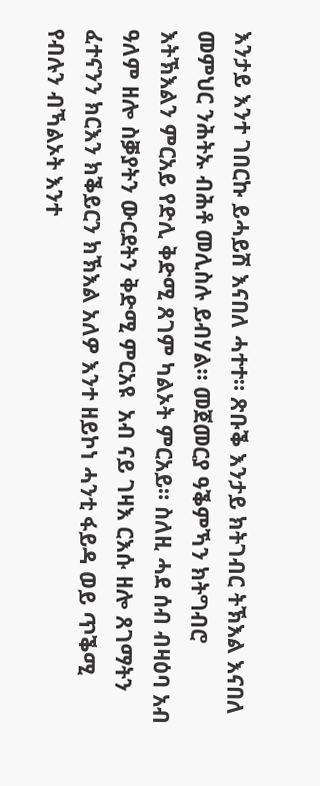እንታይ እንተ ገበርኩ ይሓይሽ እናበለ ሓተተ። ጽቡቕ እንታይ ክትገብር ትኽእል እናበለ መምህር ንሕትኡ ብሕቶ መሊስሉ ይብሃል። መጀመርያ ዓቕምኻን ክትግብሮ እትኽእልን ምርአይ የድሊ ቅድሚ ጸገም ካልኦት ምርአይ። ስለዚ ሓደ ሰብ ብዛዕባ አብ ዓለም ዘሎ ስቓያትን ውርደትን ቅድሚ ምርአዩ  አብ ናይ ገዛእ ርእሱ ዘሎ ጸገማትን ፈተናንን ክርእን ክቕይርን ክኽእል አለዎ እንተ ዘይኮነ ሓንቲ ፋይዳ ወይ ጥቕሚ የብሉን ብኻልኦት እንተ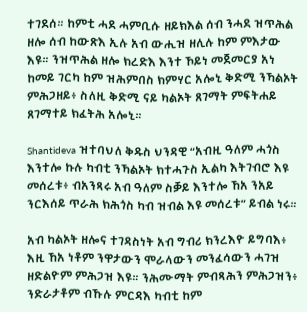ተገደሰ። ከምቲ ሓደ ሓምቢሱ ዘይክእል ሰብ ንሓደ ዝጥሕል ዘሎ ሰብ ከውጽእ ኢሉ አብ ውሒዝ ዘሊሉ ከም ምእታው እዩ። ንዝጥሕል ዘሎ ክረድእ እንተ ኾይነ መጀመርያ አነ ከመይ ገርካ ከም ዝሕምበስ ክምሃር አሎኒ ቅድሚ ንኻልኦት ምሕጋዘይ፥ ስለዚ ቅድሚ ናይ ካልኦት ጸገማት ምፍትሐይ ጸገማተይ ክፈትሕ አሎኒ።

Shantideva ዝተባህለ ቅዱስ ህንዳዊ “አብዚ ዓለም ሓጎስ እንተሎ ኩሉ ካብቲ ንኻልኦት ክተሓጉስ ኢልካ እትገብሮ እዩ መሰረቱ፥ ብአንጻሩ አብ ዓለም ስቓይ እንተሎ ኸአ ንአይ ንርእሰይ ጥራሕ ክሕጎስ ካብ ዝብል እዩ መሰረቱ” ይብል ነሩ።

አብ ካልኦት ዘሎና ተገዳስነት አብ ግብሪ ክንረእዮ ይግባእ፥ እዚ ኸአ ነቶም ንዋታውን ሞራላውን መንፈሳውን ሓገዝ ዘድልዮም ምሕጋዝ እዩ። ንሕሙማት ምብጻሕን ምሕጋዝን፥ ንድራታቶም ብኹሉ ምርዳእ ካብቲ ከም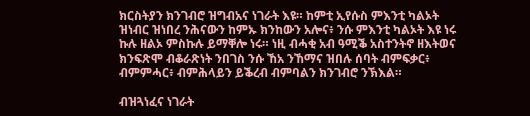ክርስትያን ክንገብሮ ዝግብአና ነገራት እዩ። ከምቲ ኢየሱስ ምእንቲ ካልኦት ዝነብር ዝነበረ ንሕናውን ከምኡ ክንከውን አሎና፥ ንሱ ምእንቲ ካልኦት እዩ ነሩ ኩሉ ዘልኦ ምስኩሉ ይማቐሎ ነሩ። ነዚ ብሓቂ አብ ዓሚቕ አስተንትኖ ዘእትወና ክንፍጽሞ ብቆራጽነት ንበገስ ንሱ ኸአ ንኸማና ዝበሉ ሰባት ብምፍቃር፥ ብምምሓር፥ ብምሕላይን ይቕረብ ብምባልን ክንገብሮ ንኽእል።

ብዝጓነፈና ነገራት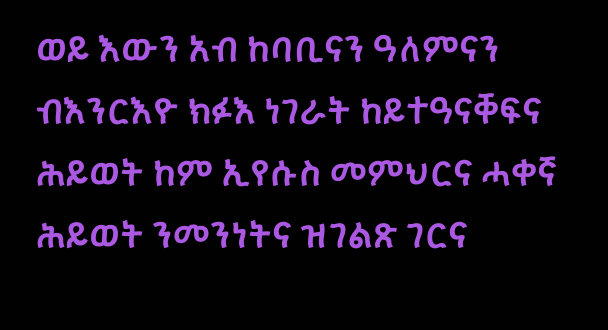ወይ እውን አብ ከባቢናን ዓለምናን ብእንርእዮ ክፉእ ነገራት ከይተዓናቐፍና ሕይወት ከም ኢየሱስ መምህርና ሓቀኛ ሕይወት ንመንነትና ዝገልጽ ገርና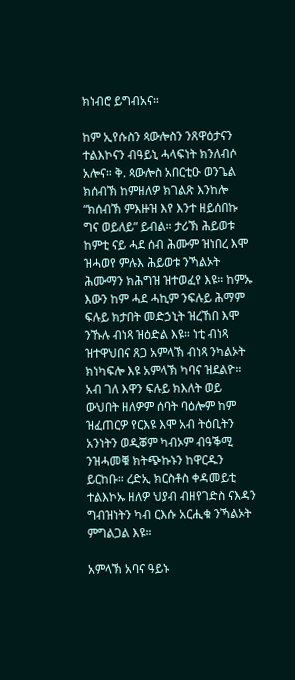ክነብሮ ይግብአና።

ከም ኢየሱስን ጳውሎስን ንጸዋዕታናን ተልእኮናን ብዓይኒ ሓላፍነት ክንለብሶ አሎና። ቅ. ጳውሎስ አበርቲዑ ወንጌል ክሰብኽ ከምዘለዎ ክገልጽ እንከሎ “ክሰብኽ ምእዙዝ እየ እንተ ዘይሰበኩ ግና ወይለይ” ይብል። ታሪኽ ሕይወቱ ከምቲ ናይ ሓደ ሰብ ሕሙም ዝነበረ እሞ ዝሓወየ ምሉእ ሕይወቱ ንኻልኦት ሕሙማን ክሕግዝ ዝተወፈየ እዩ። ከምኡ እውን ከም ሓደ ሓኪም ንፍሉይ ሕማም ፍሉይ ክታበት መድኃኒት ዝረኸበ እሞ ንኹሉ ብነጻ ዝዕድል እዩ። ነቲ ብነጻ ዝተዋህበና ጸጋ አምላኽ ብነጻ ንካልኦት ክነካፍሎ እዩ አምላኽ ካባና ዝደልዮ። አብ ገለ እዋን ፍሉይ ክእለት ወይ ውህበት ዘለዎም ሰባት ባዕሎም ከም ዝፈጠርዎ የርእዩ እሞ አብ ትዕቢትን አንነትን ወዲቖም ካብኦም ብዓቕሚ ንዝሓመቑ ክትጭኩኑን ከዋርዱን ይርከቡ። ረድኢ ክርስቶስ ቀዳመይቲ ተልእኮኡ ዘለዎ ህያብ ብዘየገድስ ናእዳን ግብዝነትን ካብ ርእሱ አርሒቁ ንኻልኦት ምግልጋል እዩ።

አምላኽ አባና ዓይኑ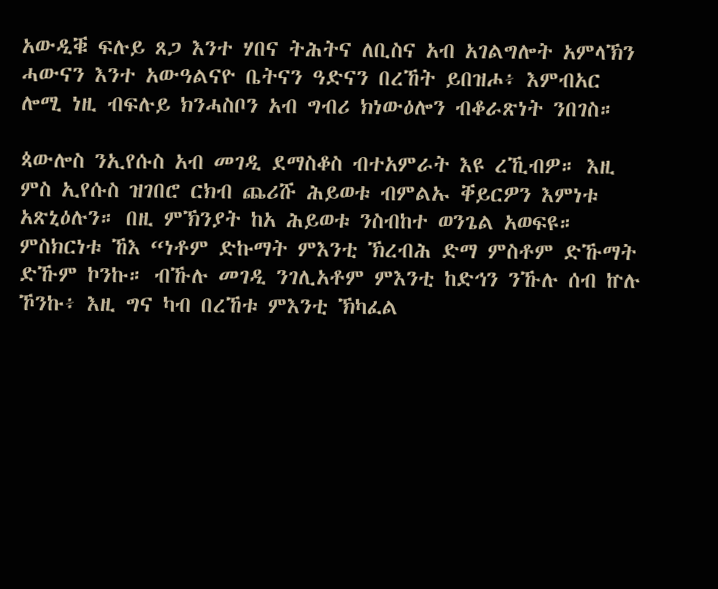አውዲቑ ፍሉይ ጸጋ እንተ ሃበና ትሕትና ለቢስና አብ አገልግሎት አምላኽን ሓውናን እንተ አውዓልናዮ ቤትናን ዓድናን በረኸት ይበዝሖ፥ እምብአር ሎሚ ነዚ ብፍሉይ ክንሓስቦን አብ ግብሪ ክነውዕሎን ብቆራጽነት ንበገስ።

ጳውሎስ ንኢየሱስ አብ መገዲ ደማስቆስ ብተአምራት እዩ ረኺብዎ። እዚ ምስ ኢየሱስ ዝገበሮ ርክብ ጨሪሹ ሕይወቱ ብምልኡ ቐይርዎን እምነቱ አጽኒዕሉን። በዚ ምኽንያት ከአ ሕይወቱ ንስብከተ ወንጌል አወፍዩ። ምስክርነቱ ኸእ “ነቶም ድኩማት ምእንቲ ኽረብሕ ድማ ምስቶም ድኹማት ድኹም ኮንኩ። ብኹሉ መገዲ ንገሊአቶም ምእንቲ ከድኅን ንኹሉ ሰብ ኵሉ ኾንኩ፥ እዚ ግና ካብ በረኸቱ ምእንቲ ኽካፈል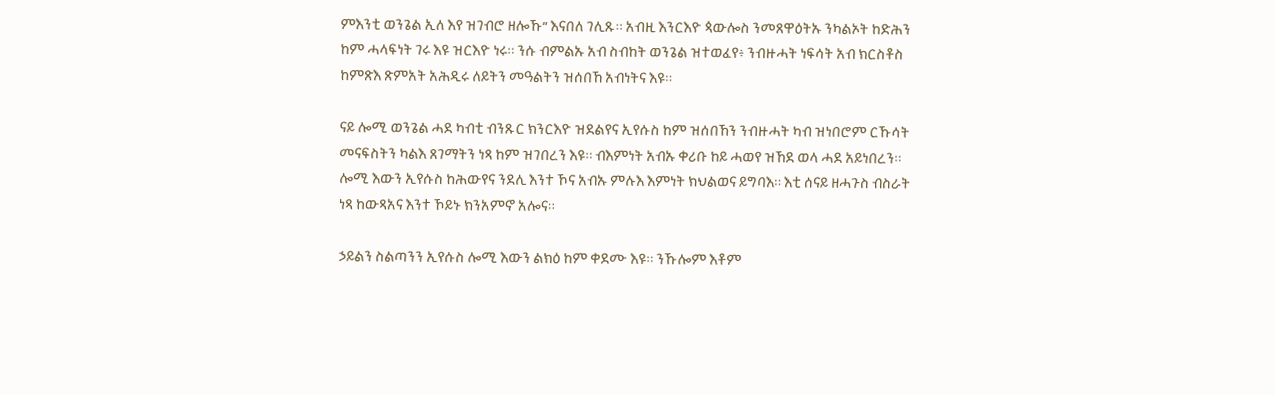ምእንቲ ወንጌል ኢለ እየ ዝገብሮ ዘሎኹ” እናበለ ገሊጹ። አብዚ እንርእዮ ጳውሎስ ንመጸዋዕትኡ ንካልኦት ከድሕን ከም ሓላፍነት ገሩ እዩ ዝርእዮ ነሩ። ንሱ ብምልኡ አብ ስብከት ወንጌል ዝተወፈየ፥ ንብዙሓት ነፍሳት አብ ክርስቶስ ከምጽእ ጽምአት አሕዲሩ ለይትን መዓልትን ዝሰበኸ አብነትና እዩ።

ናይ ሎሚ ወንጌል ሓደ ካብቲ ብንጹር ክንርእዮ ዝደልየና ኢየሱስ ከም ዝሰበኸን ንብዙሓት ካብ ዝነበሮም ርኹሳት መናፍስትን ካልእ ጸገማትን ነጻ ከም ዝገበረን እዩ። ብእምነት አብኡ ቀሪቡ ከይ ሓወየ ዝኸደ ወላ ሓደ አይነበረን። ሎሚ እውን ኢየሱስ ከሕውየና ንደሊ እንተ ኾና አብኡ ምሉእ እምነት ክህልወና ይግባእ። እቲ ሰናይ ዘሓጉስ ብስራት ነጻ ከውጻአና እንተ ኾይኑ ክንአምኖ አሎና።

ኃይልን ስልጣንን ኢየሱስ ሎሚ እውን ልክዕ ከም ቀደሙ እዩ። ንኹሎም እቶም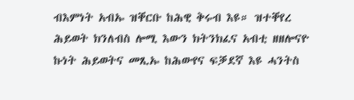ብእምነት አብኡ ዝቐርቡ ከሕዊ ቅሩብ እዩ። ዝተቐየረ ሕይወት ክንለብስ ሎሚ እውን ክትንክፈና አብቲ ዘዘሎናዮ ኩነት ሕይወትና መጺኡ ከሕውየና ፍቓደኛ እዩ ሓንትስ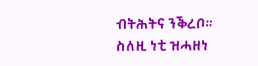ብትሕትና ንቕረቦ። ስለዚ ነቲ ዝሓዘነ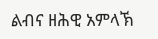ልብና ዘሕዊ አምላኽ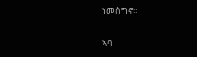ነመስግኖ።

ኣባ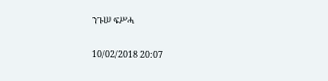ንጉሠ ፍሥሓ

10/02/2018 20:07